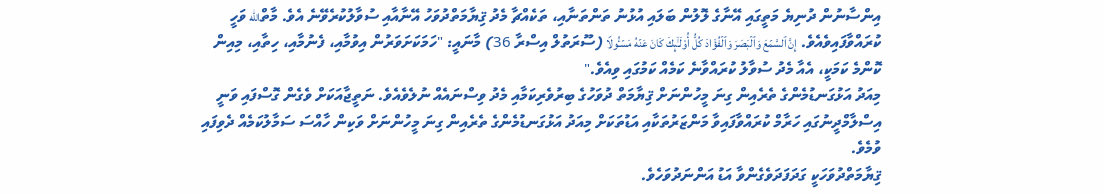އިންސާނުން ދުނިޔެ މަތީގައި އޭނާގެ ލޮލުން ބަލައި އުޅުނު ތަންތަނާއި، ތަކެއްޗާ މެދު ޤިޔާމަތްދުވަހު އޭނާއާއި ސުވާލުކުރެވޭނެ އެވެ. މާތްالله ވަހީ ކުރައްވާފައިވެއެވެ. إِنَّ ٱلسَّمۡعَ وَٱلۡبَصَرَ وَٱلۡفُؤَادَ كُلُّ أُو۟لَـٰۤىِٕكَ كَانَ عَنۡهُ مَسۡـُٔولࣰا (ސޫރަތުލް އިސްރާ 36) މާނައީ: "ހަމަކަށަވަރުން އިވުމާއި، ފެނުމާއި، ހިތާއި، މިއިން ކޮންމެ ކަމަކީ، އެއާ މެދު ސުވާލު ކުރައްވާނެ ކަމެއް ކަމުގައި ވިއެވެ."
މިއަދު އަޅުގަނޑުމެންގެ ތެރެއިން ގިނަ މީހުންނަށް ޤިޔާމަތް ދުވަހުގެ ބިރުވެރިކަމާއި މެދު ވިސްނައެއް ނުލެވެއެވެ. ނަތީޖާއަކަށް ވެގެން ގޮސްފައި ވަނީ އިސްލާމްދީނުގައި ހަރާމް ކުރައްވާފައިވާ މަންޒަރުތަކާއި އަޑުތަކަށް މިއަދު އަޅުގަނޑުމެންގެ ތެރެއިން ގިނަ މީހުންނަށް ވަކިން ހާއްސަ ސަމާލުކަމެއް ދެވިފައި ވުމެވެ.
ޤިޔާމަތްދުވަހަކީ ގަދަފަދަވެގެންވާ އަޑު އަންނަދުވަހެވެ.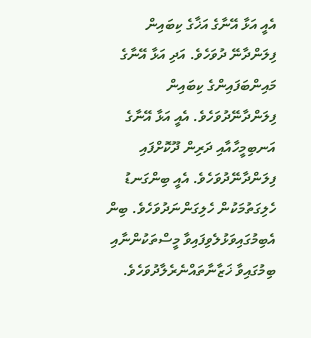އެއީ އަޅާ އޭނާގެ އަޚާގެ ކިބައިން ފިލަންދާނޭ ދުވަހެވެ. އަދި އަޅާ އޭނާގެ މައިންބަފައިންގެ ކިބައިން ފިލަންދާނޭދުވަހެވެ. އެއީ އަޅާ އޭނާގެ އަނބިމީހާއާއި ދަރިން ދޫކޮށްފައި ފިލަންދާނޭދުވަހެވެ. އެއީ ބިންގަނޑު ހެލިގަތުމަކުން ހެލިގަންނަދުވަހެވެ. ބިން އެބިމުގައިވަޅުލެވިފައިވާ މީސްތަކުންނާއި ބިމުގައިވާ ޚަޒާނާތައްނެރެލާދުވަހެވެ.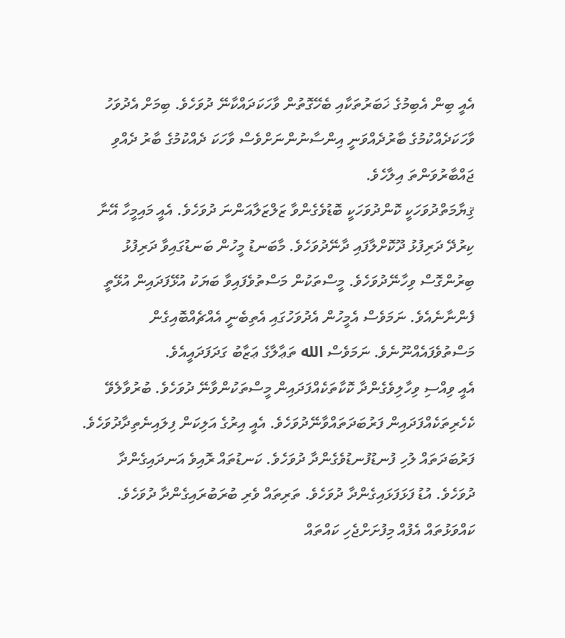އެއީ ބިން އެބިމުގެ ޚަބަރުތަކާއި ބެހޭގޮތުން ވާހަކަދައްކާނޭ ދުވަހެވެ. ބިމަށް އެދުވަހު ވާހަކަދެއްކުމުގެ ބާރުދެއްވަނީ އިންސާނުންނަށްވެސް ވާހަކަ ދެއްކުމުގެ ބާރު ދެއްވި ޖައްބާރުވަންތަ އިލާހެވެ.
ޤިޔާމަތްދުވަހަކީ ކޮންދުވަހަކީ ބޮޑުވެގެންވާ ޒަލްޒަލާއަންނަ ދުވަހެވެ. އެއީ މައިމީހާ އޭނާ ކިރުދޭ ދަރިފުޅު ދޫކޮށްލާފައި ދާނޭދުވަހެވެ. މާބަނޑު މީހުން ބަނޑުގައިވާ ދަރިފުޅު ބިރުންގޮސް ވިހާނޭދުވަހެވެ. މީސްތަކުން މަސްތުވެފައިވާ ބަޔަކު އުޅޭފަދައިން އުޅޭތީ ފެންނާނެއެވެ. ނަމަވެސް އެމީހުން އެދުވަހުގައި އެތިބެނީ އެއްޗެއްބޮއިގެން މަސްތުވެފައެއްނޫނެވެ. ނަމަވެސް الله ތަޢާލާގެ ޢަޒާބު ގަދަފަދައީއެވެ.
އެއީ ވިއްސި ވިހާލިވެގެންދާ ކޮކާތަކެއްފަދައިން މީސްތަކުންވާނޭ ދުވަހެވެ. ބުރުވާލެވޭ ކެހެރިތަކެއްފަދައިން ފަރުބަދަތައްވާނޭދުވަހެވެ. އެއީ އިރުގެ އަލިކަން ފިލައިނެތިދާދުވަހެވެ. ފަރުބަދަތައް ލުހި ފުނޑުފުނޑުވެގެންދާ ދުވަހެވެ. ކަނޑުތައް ރޮއިވެ އަނދައިގެންދާ ދުވަހެވެ. އުޑު ފަޅަފަޅައިގެންދާ ދުވަހެވެ. ތަރިތައް ވެރި ބުރަބުރައިގެންދާ ދުވަހެވެ. ކައްވަޅުތައް އެފުއް މިފުށަށްޖެހި ކައްތައް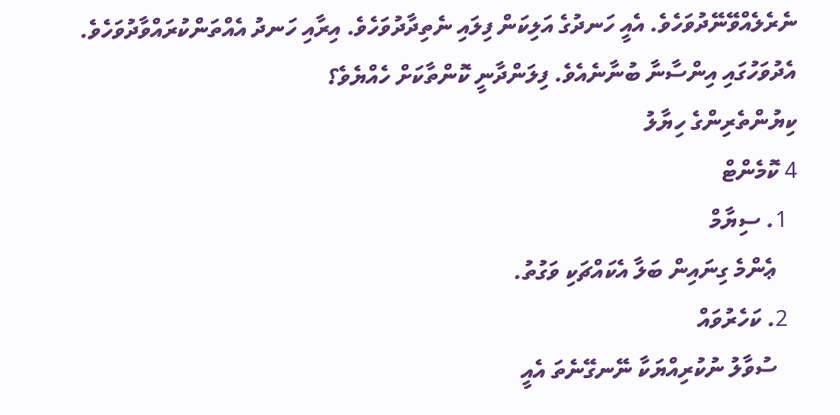ނެރެލެއްވޭނޭދުވަހެވެ. އެއީ ހަނދުގެ އަލިކަން ފިލައި ނެތިދާދުވަހެވެ. އިރާއި ހަނދު އެއްތަންކުރައްވާދުވަހެވެ. އެދުވަހުގައި އިންސާނާ ބުނާނެއެވެ. ފިލަންދާނީ ކޮންތާކަށް ހެއްޔެވެ؟
ކިޔުންތެރިންގެ ހިޔާލު
4 ކޮމެންޓް
  1. ސިޔާމް
    ޢެންމެ ގިނައިން ބަލާ އެކައްޗަކި ވަގުތު.
  2. ކަހެރުވައް
    ސުވާލު ނުކުރިއްޔަކާ ނޭނގޭނެތަ އެއީ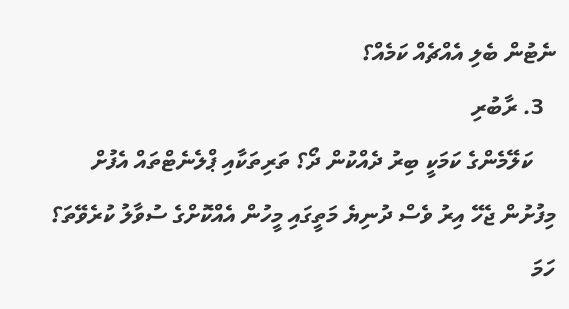ނެޓުން ބެލި އެއްޗެއް ކަމެއް؟
  3. ރާބުރި
    ކަލޭމެންގެ ކަމަކީ ބިރު ދެއްކުން ދޯ؟ ތަރިތަކާއި ޕްލެނެޓްތައް އެފުށް މިފުށުން ޖެހޭ އިރު ވެސް ދުނިޔެ މަތީގައި މީހުން އެއްކޮށްގެ ސުވާލު ކުރެވޭތަ؟ ހަމަ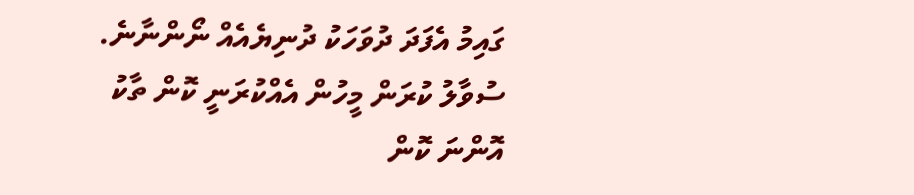ގައިމު އެފަދަ ދުވަހަކު ދުނިޔެއެއް ނޯންނާނެ. ސުވާލު ކުރަން މީހުން އެއްކުރަނީ ކޮން ތާކު އޮންނަ ކޮން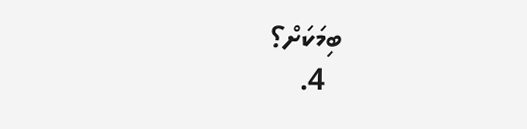ބިމަކަށް؟
  4.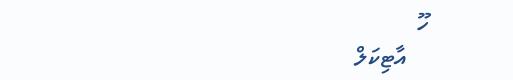ހޫ
    އާޓިކަލް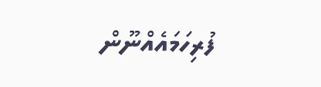ފުރިހަމައެއްނޫން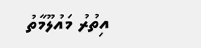އިތުރު މައުލޫމާތު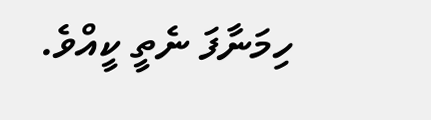ހިމަނާފަ ނެތީ ކީއްވެ.